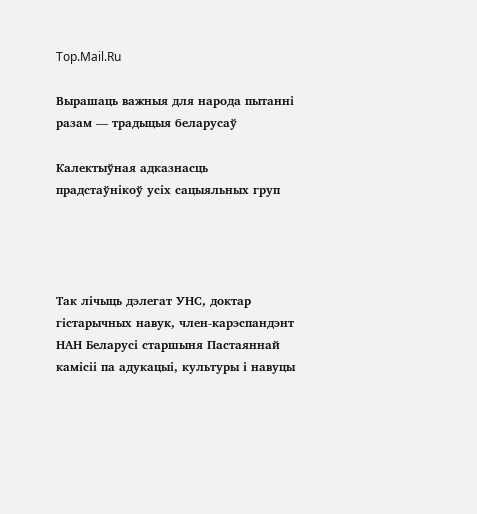Top.Mail.Ru

Вырашаць важныя для народа пытанні разам — традыцыя беларусаў

Калектыўная адказнасць прадстаўнікоў усіх сацыяльных груп




Так лічыць дэлегат УНС, доктар гістарычных навук, член-карэспандэнт НАН Беларусі старшыня Пастаяннай камісіі па адукацыі, культуры і навуцы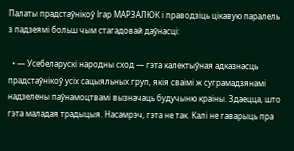Палаты прадстаўнікоў Ігар МАРЗАЛЮК і праводзіць цікавую паралель з падзеямі больш чым стагадовай даўнасці:

  • — Усебеларускі народны сход — гэта калектыўная адказнасць прадстаўнікоў усіх сацыяльных груп, якія сваімі ж суграмадзянамі надзелены паўнамоцтвамі вызначаць будучыню краіны. Здаецца, што гэта маладая традыцыя. Насамрэч, гэта не так. Калі не гаварыць пра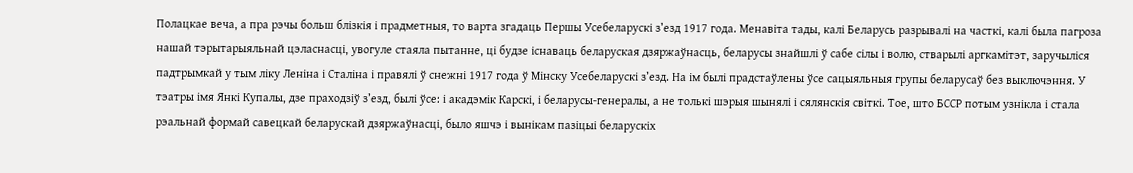Полацкае веча, а пра рэчы больш блізкія і прадметныя, то варта згадаць Першы Усебеларускі з’езд 1917 года. Менавіта тады, калі Беларусь разрывалі на часткі, калі была пагроза нашай тэрытарыяльнай цэласнасці, увогуле стаяла пытанне, ці будзе існаваць беларуская дзяржаўнасць, беларусы знайшлі ў сабе сілы і волю, стварылі аргкамітэт, заручыліся падтрымкай у тым ліку Леніна і Сталіна і правялі ў снежні 1917 года ў Мінску Усебеларускі з’езд. На ім былі прадстаўлены ўсе сацыяльныя групы беларусаў без выключэння. У тэатры імя Янкі Купалы, дзе праходзіў з’езд, былі ўсе: і акадэмік Карскі, і беларусы-генералы, а не толькі шэрыя шынялі і сялянскія світкі. Тое, што БССР потым узнікла і стала рэальнай формай савецкай беларускай дзяржаўнасці, было яшчэ і вынікам пазіцыі беларускіх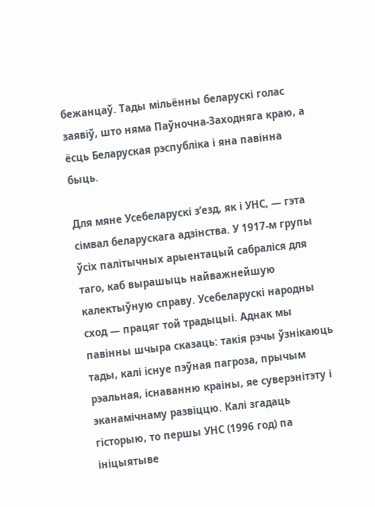бежанцаў. Тады мільённы беларускі голас заявіў, што няма Паўночна-Заходняга краю, а ёсць Беларуская рэспубліка і яна павінна быць.

Для мяне Усебеларускі з’езд, як і УНС, — гэта сімвал беларускага адзінства. У 1917-м групы ўсіх палітычных арыентацый сабраліся для таго, каб вырашыць найважнейшую калектыўную справу. Усебеларускі народны сход — працяг той традыцыі. Аднак мы павінны шчыра сказаць: такія рэчы ўзнікаюць тады, калі існуе пэўная пагроза, прычым рэальная, існаванню краіны, яе суверэнітэту і эканамічнаму развіццю. Калі згадаць гісторыю, то першы УНС (1996 год) па ініцыятыве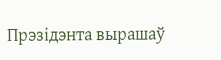Прэзідэнта вырашаў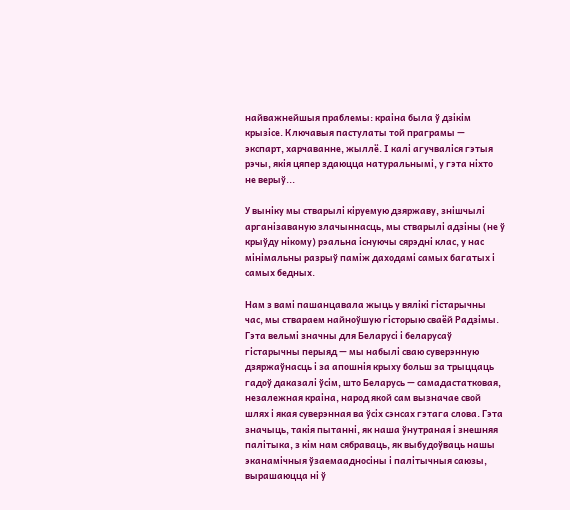найважнейшыя праблемы: краіна была ў дзікім крызісе. Ключавыя пастулаты той праграмы — экспарт, харчаванне, жыллё. І калі агучваліся гэтыя рэчы, якія цяпер здаюцца натуральнымі, у гэта ніхто не верыў...

У выніку мы стварылі кіруемую дзяржаву, знішчылі арганізаваную злачыннасць, мы стварылі адзіны (не ў крыўду нікому) рэальна існуючы сярэдні клас, у нас мінімальны разрыў паміж даходамі самых багатых і самых бедных.

Нам з вамі пашанцавала жыць у вялікі гістарычны час, мы ствараем найноўшую гісторыю сваёй Радзімы. Гэта вельмі значны для Беларусі і беларусаў гістарычны перыяд — мы набылі сваю суверэнную дзяржаўнасць і за апошнія крыху больш за трыццаць гадоў даказалі ўсім, што Беларусь — самадастатковая, незалежная краіна, народ якой сам вызначае свой шлях і якая суверэнная ва ўсіх сэнсах гэтага слова. Гэта значыць, такія пытанні, як наша ўнутраная і знешняя палітыка, з кім нам сябраваць, як выбудоўваць нашы эканамічныя ўзаемаадносіны і палітычныя саюзы, вырашаюцца ні ў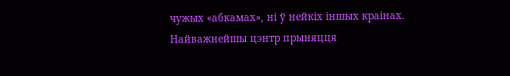чужых «абкамах», ні ў нейкіх іншых краінах. Найважнейшы цэнтр прыняцця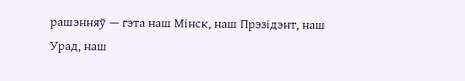рашэнняў — гэта наш Мінск, наш Прэзідэнт, наш Урад, наш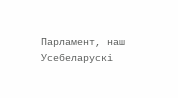Парламент, наш Усебеларускі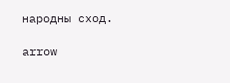народны сход.

arrow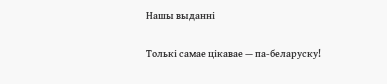Нашы выданні

Толькі самае цікавае — па-беларуску!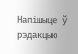Напішыце ў рэдакцыю